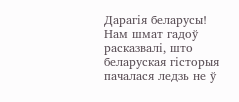Дарагія беларусы!
Нам шмат гадоў расказвалі, што беларуская гісторыя пачалася ледзь не ў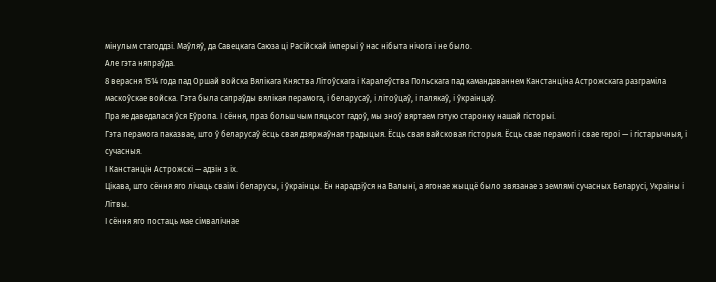мінулым стагоддзі. Маўляў, да Савецкага Саюза ці Расійскай імперыі ў нас нібыта нічога і не было.
Але гэта няпраўда.
8 верасня 1514 года пад Оршай войска Вялікага Княства Літоўскага і Каралеўства Польскага пад камандаваннем Канстанціна Астрожскага разграміла маскоўскае войска. Гэта была сапраўды вялікая перамога, і беларусаў, і літоўцаў, і палякаў, і ўкраінцаў.
Пра яе даведалася ўся Еўропа. І сёння, праз больш чым пяцьсот гадоў, мы зноў вяртаем гэтую старонку нашай гісторыі.
Гэта перамога паказвае, што ў беларусаў ёсць свая дзяржаўная традыцыя. Ёсць свая вайсковая гісторыя. Ёсць свае перамогі і свае героі — і гістарычныя, і сучасныя.
І Канстанцін Астрожскі — адзін з іх.
Цікава, што сёння яго лічаць сваім і беларусы, і ўкраінцы. Ён нарадзіўся на Валыні, а ягонае жыццё было звязанае з землямі сучасных Беларусі, Украіны і Літвы.
І сёння яго постаць мае сімвалічнае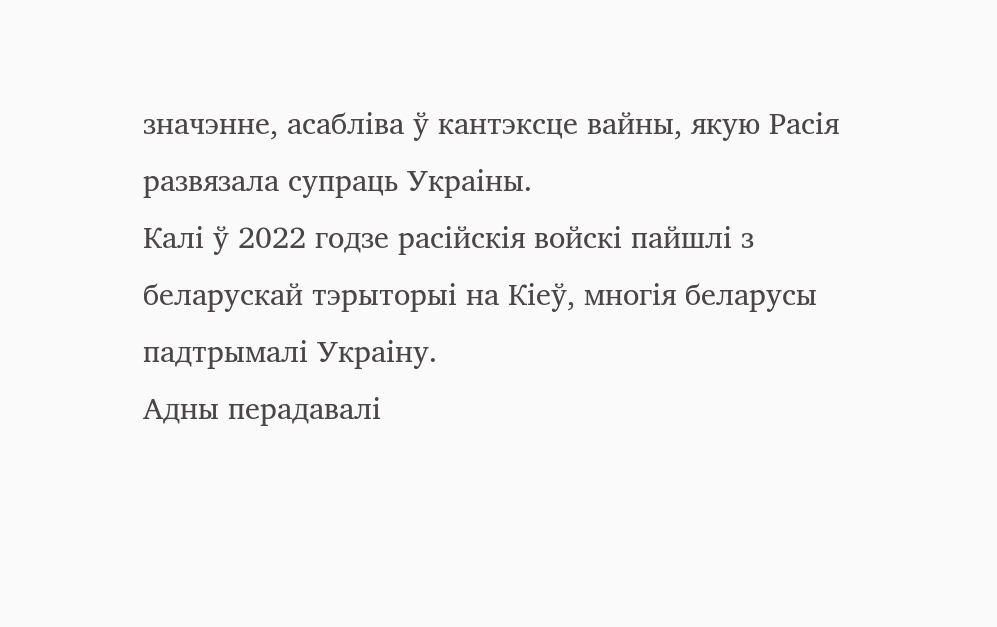значэнне, асабліва ў кантэксце вайны, якую Расія развязала супраць Украіны.
Калі ў 2022 годзе расійскія войскі пайшлі з беларускай тэрыторыі на Кіеў, многія беларусы падтрымалі Украіну.
Адны перадавалі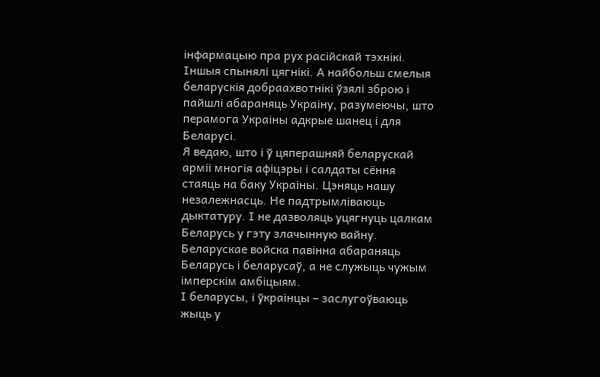інфармацыю пра рух расійскай тэхнікі. Іншыя спынялі цягнікі. А найбольш смелыя беларускія добраахвотнікі ўзялі зброю і пайшлі абараняць Украіну, разумеючы, што перамога Украіны адкрые шанец і для Беларусі.
Я ведаю, што і ў цяперашняй беларускай арміі многія афіцэры і салдаты сёння стаяць на баку Украіны. Цэняць нашу незалежнасць. Не падтрымліваюць дыктатуру. І не дазволяць уцягнуць цалкам Беларусь у гэту злачынную вайну.
Беларускае войска павінна абараняць Беларусь і беларусаў, а не служыць чужым імперскім амбіцыям.
І беларусы, і ўкраінцы – заслугоўваюць жыць у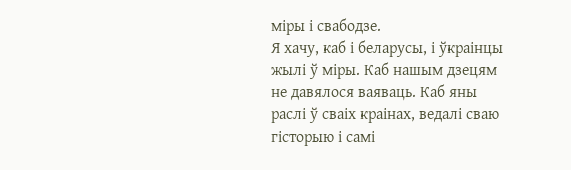міры і свабодзе.
Я хачу, каб і беларусы, і ўкраінцы жылі ў міры. Каб нашым дзецям не давялося ваяваць. Каб яны раслі ў сваіх краінах, ведалі сваю гісторыю і самі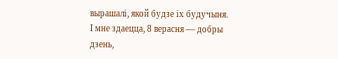вырашалі, якой будзе іх будучыня.
І мне здаецца, 8 верасня — добры дзень,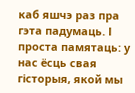каб яшчэ раз пра гэта падумаць. І проста памятаць: у нас ёсць свая гісторыя, якой мы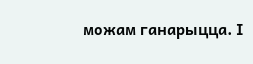можам ганарыцца. І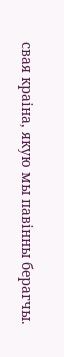свая краіна, якую мы павінны берагчы.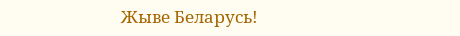Жыве Беларусь!